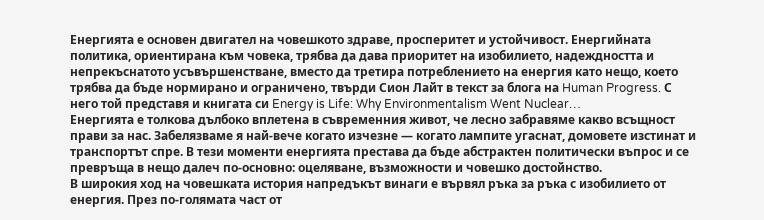Енергията е основен двигател на човешкото здраве, просперитет и устойчивост. Енергийната политика, ориентирана към човека, трябва да дава приоритет на изобилието, надеждността и непрекъснатото усъвършенстване, вместо да третира потреблението на енергия като нещо, което трябва да бъде нормирано и ограничено, твърди Сион Лайт в текст за блога на Human Progress. С него той представя и книгата си Energy is Life: Why Environmentalism Went Nuclear…
Енергията е толкова дълбоко вплетена в съвременния живот, че лесно забравяме какво всъщност прави за нас. Забелязваме я най-вече когато изчезне — когато лампите угаснат, домовете изстинат и транспортът спре. В тези моменти енергията престава да бъде абстрактен политически въпрос и се превръща в нещо далеч по-основно: оцеляване, възможности и човешко достойнство.
В широкия ход на човешката история напредъкът винаги е вървял ръка за ръка с изобилието от енергия. През по-голямата част от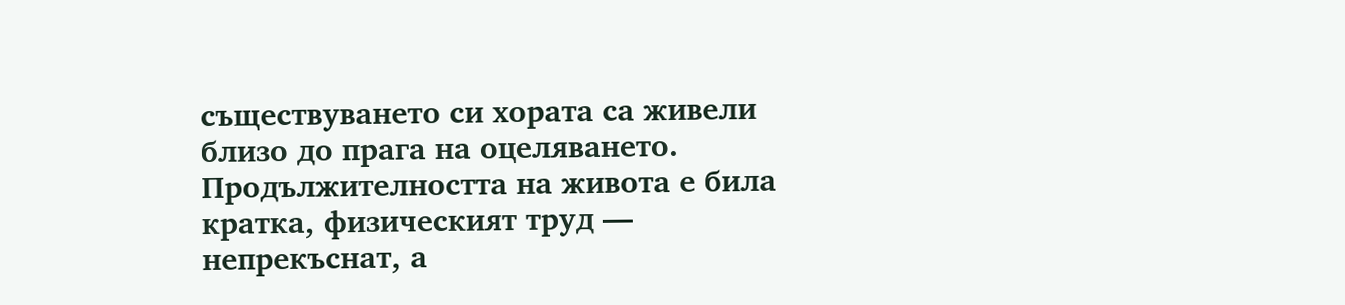съществуването си хората са живели близо до прага на оцеляването. Продължителността на живота е била кратка, физическият труд — непрекъснат, а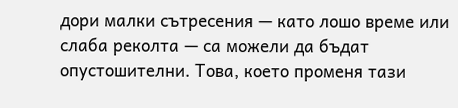дори малки сътресения — като лошо време или слаба реколта — са можели да бъдат опустошителни. Това, което променя тази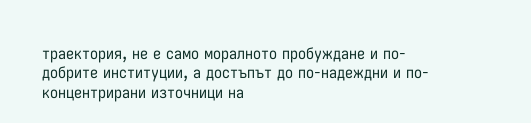траектория, не е само моралното пробуждане и по-добрите институции, а достъпът до по-надеждни и по-концентрирани източници на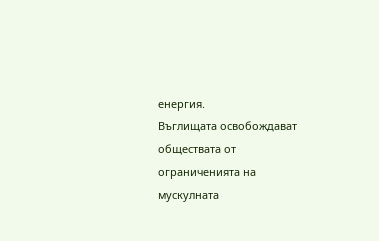енергия.
Въглищата освобождават обществата от ограниченията на мускулната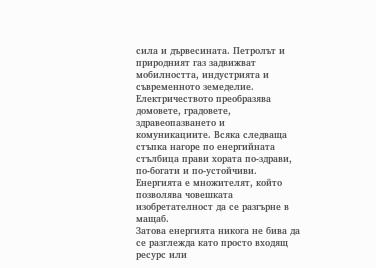сила и дървесината. Петролът и природният газ задвижват мобилността, индустрията и съвременното земеделие. Електричеството преобразява домовете, градовете, здравеопазването и комуникациите. Всяка следваща стъпка нагоре по енергийната стълбица прави хората по-здрави, по-богати и по-устойчиви. Енергията е множителят, който позволява човешката изобретателност да се разгърне в мащаб.
Затова енергията никога не бива да се разглежда като просто входящ ресурс или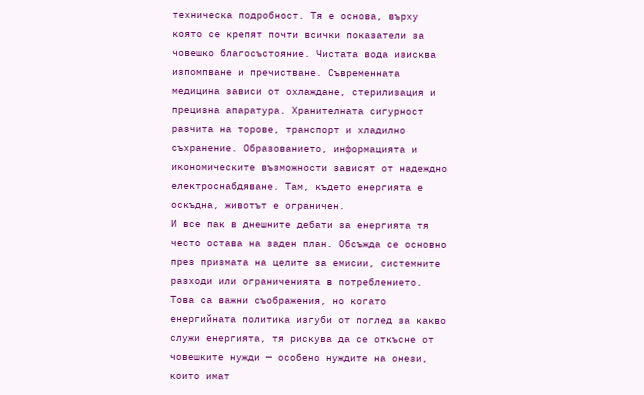техническа подробност. Тя е основа, върху която се крепят почти всички показатели за човешко благосъстояние. Чистата вода изисква изпомпване и пречистване. Съвременната медицина зависи от охлаждане, стерилизация и прецизна апаратура. Хранителната сигурност разчита на торове, транспорт и хладилно съхранение. Образованието, информацията и икономическите възможности зависят от надеждно електроснабдяване. Там, където енергията е оскъдна, животът е ограничен.
И все пак в днешните дебати за енергията тя често остава на заден план. Обсъжда се основно през призмата на целите за емисии, системните разходи или ограниченията в потреблението. Това са важни съображения, но когато енергийната политика изгуби от поглед за какво служи енергията, тя рискува да се откъсне от човешките нужди — особено нуждите на онези, които имат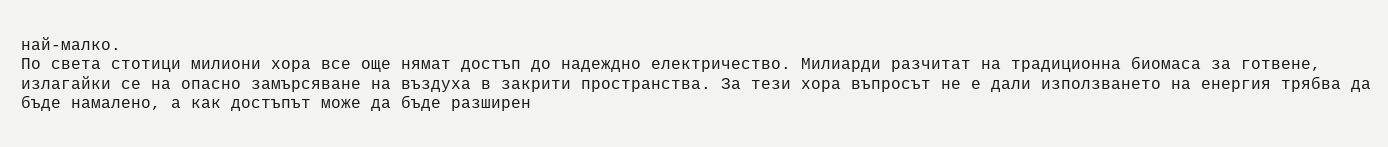най-малко.
По света стотици милиони хора все още нямат достъп до надеждно електричество. Милиарди разчитат на традиционна биомаса за готвене, излагайки се на опасно замърсяване на въздуха в закрити пространства. За тези хора въпросът не е дали използването на енергия трябва да бъде намалено, а как достъпът може да бъде разширен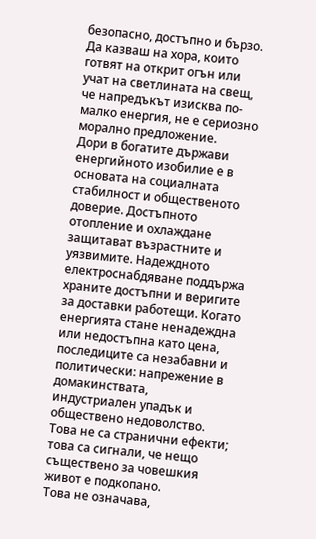безопасно, достъпно и бързо. Да казваш на хора, които готвят на открит огън или учат на светлината на свещ, че напредъкът изисква по-малко енергия, не е сериозно морално предложение.
Дори в богатите държави енергийното изобилие е в основата на социалната стабилност и общественото доверие. Достъпното отопление и охлаждане защитават възрастните и уязвимите. Надеждното електроснабдяване поддържа храните достъпни и веригите за доставки работещи. Когато енергията стане ненадеждна или недостъпна като цена, последиците са незабавни и политически: напрежение в домакинствата, индустриален упадък и обществено недоволство. Това не са странични ефекти; това са сигнали, че нещо съществено за човешкия живот е подкопано.
Това не означава,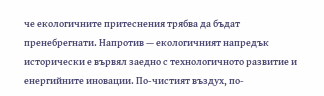че екологичните притеснения трябва да бъдат пренебрегнати. Напротив — екологичният напредък исторически е вървял заедно с технологичното развитие и енергийните иновации. По-чистият въздух, по-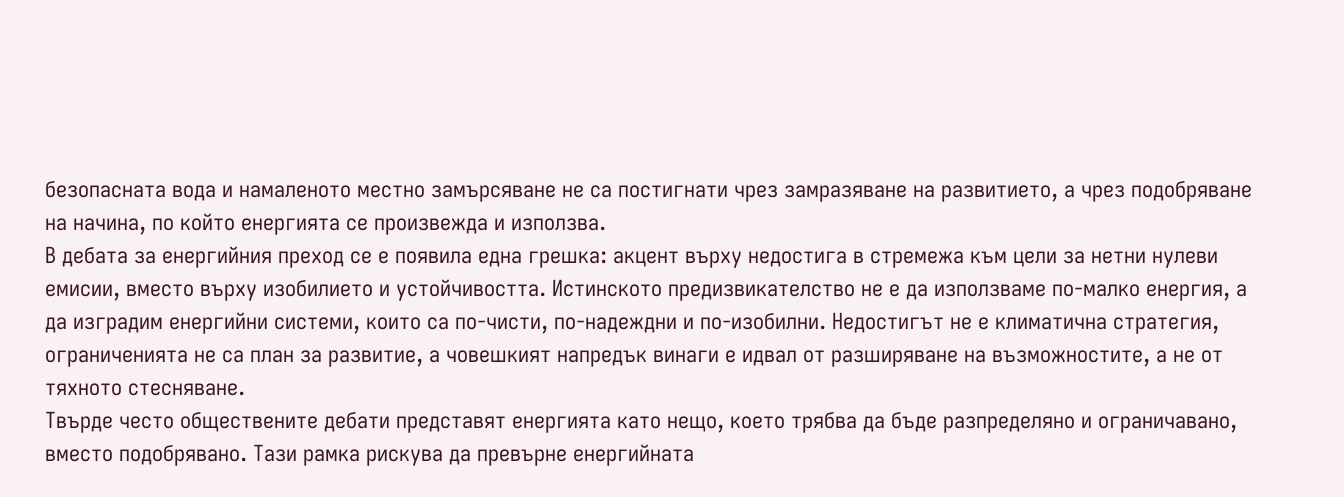безопасната вода и намаленото местно замърсяване не са постигнати чрез замразяване на развитието, а чрез подобряване на начина, по който енергията се произвежда и използва.
В дебата за енергийния преход се е появила една грешка: акцент върху недостига в стремежа към цели за нетни нулеви емисии, вместо върху изобилието и устойчивостта. Истинското предизвикателство не е да използваме по-малко енергия, а да изградим енергийни системи, които са по-чисти, по-надеждни и по-изобилни. Недостигът не е климатична стратегия, ограниченията не са план за развитие, а човешкият напредък винаги е идвал от разширяване на възможностите, а не от тяхното стесняване.
Твърде често обществените дебати представят енергията като нещо, което трябва да бъде разпределяно и ограничавано, вместо подобрявано. Тази рамка рискува да превърне енергийната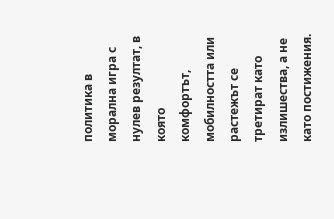политика в морална игра с нулев резултат, в която комфортът, мобилността или растежът се третират като излишества, а не като постижения.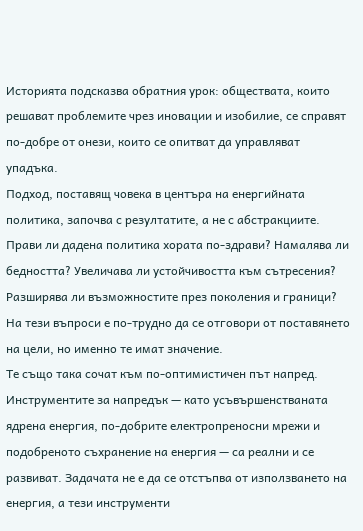Историята подсказва обратния урок: обществата, които решават проблемите чрез иновации и изобилие, се справят по-добре от онези, които се опитват да управляват упадъка.
Подход, поставящ човека в центъра на енергийната политика, започва с резултатите, а не с абстракциите. Прави ли дадена политика хората по-здрави? Намалява ли бедността? Увеличава ли устойчивостта към сътресения? Разширява ли възможностите през поколения и граници? На тези въпроси е по-трудно да се отговори от поставянето на цели, но именно те имат значение.
Те също така сочат към по-оптимистичен път напред. Инструментите за напредък — като усъвършенстваната ядрена енергия, по-добрите електропреносни мрежи и подобреното съхранение на енергия — са реални и се развиват. Задачата не е да се отстъпва от използването на енергия, а тези инструменти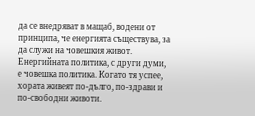да се внедряват в мащаб, водени от принципа, че енергията съществува, за да служи на човешкия живот.
Енергийната политика, с други думи, е човешка политика. Когато тя успее, хората живеят по-дълго, по-здрави и по-свободни животи.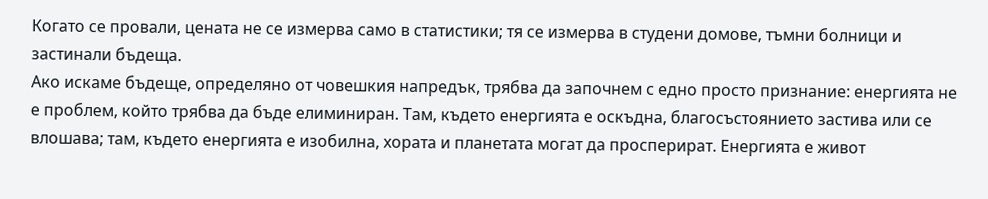Когато се провали, цената не се измерва само в статистики; тя се измерва в студени домове, тъмни болници и застинали бъдеща.
Ако искаме бъдеще, определяно от човешкия напредък, трябва да започнем с едно просто признание: енергията не е проблем, който трябва да бъде елиминиран. Там, където енергията е оскъдна, благосъстоянието застива или се влошава; там, където енергията е изобилна, хората и планетата могат да просперират. Енергията е живот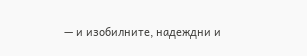— и изобилните, надеждни и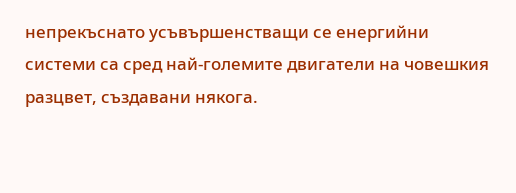непрекъснато усъвършенстващи се енергийни системи са сред най-големите двигатели на човешкия разцвет, създавани някога.